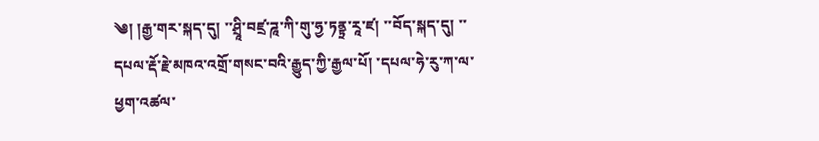༄། །རྒྱ་གར་སྐད་དུ། ་་ཤྲཱི་བཛྲ་ཌཱ་ཀི་གུ་ཧྱ་ཏནྟྲ་རཱ་ཛ། ་་བོད་སྐད་དུ། ་་དཔལ་རྡོ་རྗེ་མཁའ་འགྲོ་གསང་བའི་རྒྱུད་ཀྱི་རྒྱལ་པོ། ་དཔལ་ཧེ་རུ་ཀ་ལ་ཕྱག་འཚལ་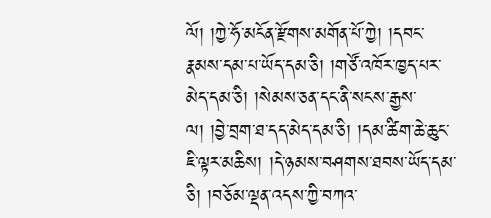ལོ། །ཀྱེ་ཧོ་མངོན་རྫོགས་མགོན་པོ་ཀྱེ། །དབང་རྣམས་དམ་པ་ཡོད་དམ་ཅི། །གཙོ་འཁོར་ཁྱད་པར་མེད་དམ་ཅི། །སེམས་ཅན་དང་ནི་སངས་རྒྱས་ལ། །བྱེ་བྲག་ཐ་དད་མེད་དམ་ཅི། །དམ་ཚིག་ཆེ་ཆུང་ཇི་ལྟར་མཆིས། །དེ་ཉམས་བཤགས་ཐབས་ཡོད་དམ་ཅི། །བཅོམ་ལྡན་འདས་ཀྱི་བཀའ་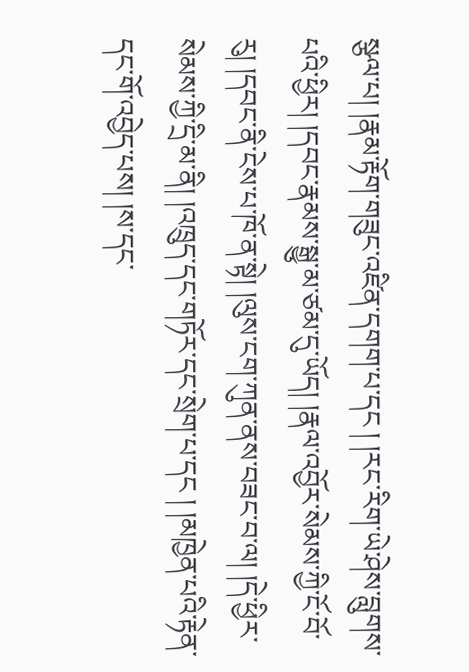སྩལ་པ། །རྣམ་རྟོག་གཟུང་འཛིན་དགག་པ་དང ། །རང་རིག་ཡེ་ཤེས་བླུགས་པའི་ཕྱིར། །དབང་རྣམས་སྒྱུ་མ་ཙམ་དུ་ཡོད། །རྣལ་འབྱོར་སེམས་ཀྱི་ངོ་བོ་རུ། །དབང་ནི་ངེས་པ་ཁོ་ན་སྟེ། །ལུས་ངག་ཀུན་ནས་བཟང་བ་ལ། །དེ་ཕྱིར་སེམས་ཀྱི་དྲི་མ་ནི། །འཁྲུད་དང་གཏོར་དང་སྲེག་པ་དང ། །མཁྱེན་པའི་རྟེན་དང་གོ་འབྱེད་པས། །ས་དང་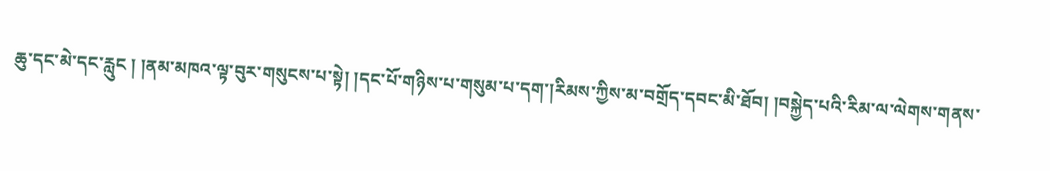ཆུ་དང་མེ་དང་རླུང ། །ནམ་མཁའ་ལྟ་བུར་གསུངས་པ་སྟེ། །དང་པོ་གཉིས་པ་གསུམ་པ་དག་།རིམས་ཀྱིས་མ་བགྲོད་དབང་མི་ཐོབ། །བསྐྱེད་པའི་རིམ་ལ་ལེགས་གནས་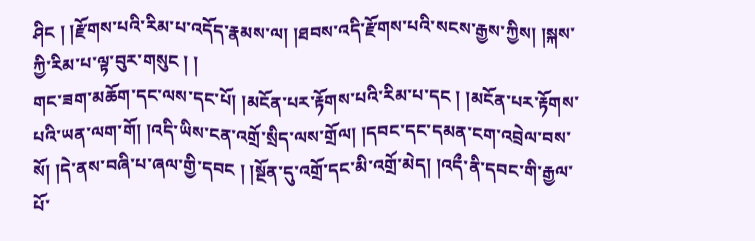ཤིང ། །རྫོགས་པའི་རིམ་པ་འདོད་རྣམས་ལ། །ཐབས་འདི་རྫོགས་པའི་སངས་རྒྱས་ཀྱིས། །སྐས་ཀྱི་རིམ་པ་ལྟ་བུར་གསུང ། །
གང་ཟག་མཆོག་དང་ལས་དང་པོ། །མངོན་པར་རྟོགས་པའི་རིམ་པ་དང ། །མངོན་པར་རྟོགས་པའི་ཡན་ལག་གོ། །འདི་ཡིས་ངན་འགྲོ་སྲིད་ལས་གྲོལ། །དབང་དང་དམན་ངག་འབྲེལ་བས་སོ། །དེ་ནས་བཞི་པ་ཞལ་གྱི་དབང ། །སྔོན་དུ་འགྲོ་དང་མི་འགྲོ་མེད། །འདྀ་ནི་དབང་གི་རྒྱལ་པོ་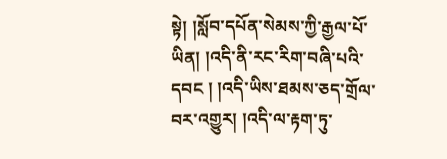སྟེ། །སློབ་དཔོན་སེམས་ཀྱི་རྒྱལ་པོ་ཡིན། །འདི་ནི་རང་རིག་བཞི་པའི་དབང ། །འདི་ཡིས་ཐམས་ཅད་གྲོལ་བར་འགྱུར། །འདི་ལ་རྟག་ཏུ་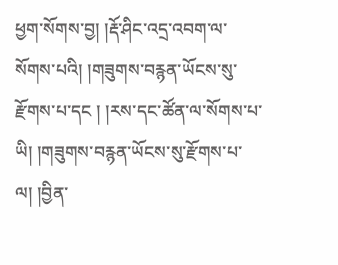ཕྱག་སོགས་བྱ། །རྡོ་ཤིང་འདྲ་འབག་ལ་སོགས་པའི། །གཟུགས་བརྙན་ཡོངས་སུ་རྫོགས་པ་དང ། །རས་དང་ཚོན་ལ་སོགས་པ་ཡི། །གཟུགས་བརྙན་ཡོངས་སུ་རྫོགས་པ་ལ། །བྱིན་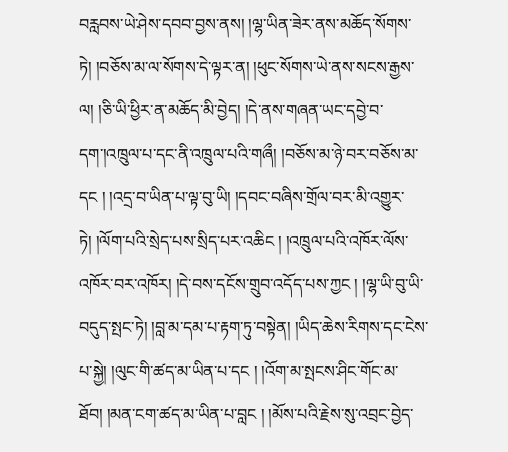བརླབས་ཡེ་ཤེས་དབབ་བྱས་ནས། །ལྷ་ཡིན་ཟེར་ནས་མཆོད་སོགས་ཏེ། །བཅོས་མ་ལ་སོགས་དེ་ལྟར་ན། །ཕུང་སོགས་ཡེ་ནས་སངས་རྒྱས་ལ། །ཅི་ཡི་ཕྱིར་ན་མཆོད་མི་བྱེད། །དེ་ནས་གཞན་ཡང་དབྱེ་བ་དག་།འཁྲུལ་པ་དང་ནི་འཁྲུལ་པའི་གཞྀ། །བཅོས་མ་ཉེ་བར་བཅོས་མ་དང ། །འདྲ་བ་ཡིན་པ་ལྟ་བུ་ཡི། །དབང་བཞིས་གྲོལ་བར་མི་འགྱུར་ཏེ། །ལོག་པའི་སྲེད་པས་སྲིད་པར་འཆིང ། །འཁྲུལ་པའི་འཁོར་ལོས་འཁོར་བར་འཁོར། །དེ་བས་དངོས་གྲུབ་འདོད་པས་ཀྱང ། །ལྷ་ཡི་བུ་ཡི་བདུད་སྤང་ཏེ། །བླ་མ་དམ་པ་རྟག་ཏུ་བསྟེན། །ཡིད་ཆེས་རིགས་དང་ངེས་པ་སྐྱེ། །ལུང་གི་ཚད་མ་ཡིན་པ་དང ། །འོག་མ་སྤངས་ཤིང་གོང་མ་ཐོབ། །མན་ངག་ཚད་མ་ཡིན་པ་བླང ། །མོས་པའི་རྗེས་སུ་འབྲང་བྱེད་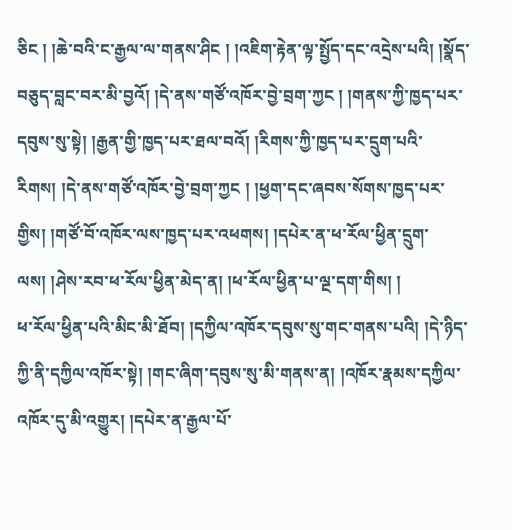ཅིང ། །ཆེ་བའི་ང་རྒྱལ་ལ་གནས་ཤིང ། །འཇིག་རྟེན་ལྟ་སྤྱོད་དང་འདྲེས་པའི། །སྣོད་བཅུད་བླང་བར་མི་བྱའོ། །དེ་ནས་གཙོ་འཁོར་བྱེ་བྲག་ཀྱང ། །གནས་ཀྱི་ཁྱད་པར་དབུས་སུ་སྟེ། །རྒྱན་གྱི་ཁྱད་པར་ཐལ་བའོ། །རིགས་ཀྱི་ཁྱད་པར་དྲུག་པའི་རིགས། །དེ་ནས་གཙོ་འཁོར་བྱེ་བྲག་ཀྱང ། །ཕྱག་དང་ཞབས་སོགས་ཁྱད་པར་གྱིས། །གཙོ་བོ་འཁོར་ལས་ཁྱད་པར་འཕགས། །དཔེར་ན་ཕ་རོལ་ཕྱིན་དྲུག་ལས། །ཤེས་རབ་ཕ་རོལ་ཕྱིན་མེད་ན། །ཕ་རོལ་ཕྱིན་པ་ལྔ་དག་གིས། །
ཕ་རོལ་ཕྱིན་པའི་མིང་མི་ཐོབ། །དཀྱིལ་འཁོར་དབུས་སུ་གང་གནས་པའི། །དེ་ཉིད་ཀྱི་ནི་དཀྱིལ་འཁོར་སྟེ། །གང་ཞིག་དབུས་སུ་མི་གནས་ན། །འཁོར་རྣམས་དཀྱིལ་འཁོར་དུ་མི་འགྱུར། །དཔེར་ན་རྒྱལ་པོ་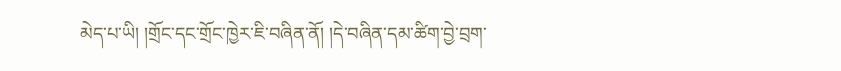མེད་པ་ཡི། །གྲོང་དང་གྲོང་ཁྱེར་ཇི་བཞིན་ནོ། །དེ་བཞིན་དམ་ཚིག་བྱེ་བྲག་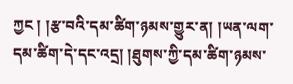ཀྱང ། །རྩ་བའི་དམ་ཚིག་ཉམས་གྱུར་ན། །ཡན་ལག་དམ་ཚིག་དེ་དང་འདྲ། །ཐུགས་ཀྱི་དམ་ཚིག་ཉམས་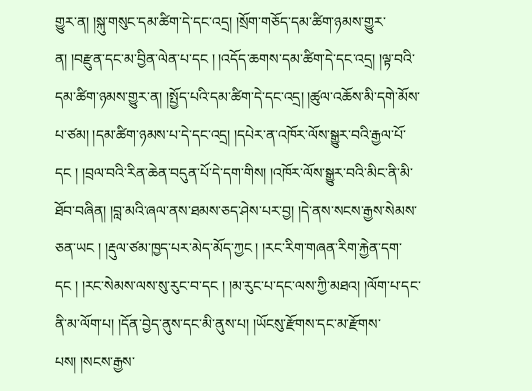གྱུར་ན། །སྐུ་གསུང་དམ་ཚིག་དེ་དང་འདྲ། །སྲོག་གཅོད་དམ་ཚིག་ཉམས་གྱུར་ན། །བརྫུན་དང་མ་བྱིན་ལེན་པ་དང ། །འདོད་ཆགས་དམ་ཚིག་དེ་དང་འདྲ། །ལྟ་བའི་དམ་ཚིག་ཉམས་གྱུར་ན། །སྤྱོད་པའི་དམ་ཚིག་དེ་དང་འདྲ། །ཚུལ་འཆོས་མི་དགེ་མོས་པ་ཙམ། །དམ་ཚིག་ཉམས་པ་དེ་དང་འདྲ། །དཔེར་ན་འཁོར་ལོས་སྒྱུར་བའི་རྒྱལ་པོ་དང ། །བྲལ་བའི་རིན་ཆེན་བདུན་པོ་དེ་དག་གིས། །འཁོར་ལོས་སྒྱུར་བའི་མིང་ནི་མི་ཐོབ་བཞིན། །བླ་མའི་ཞལ་ནས་ཐམས་ཅད་ཤེས་པར་བྱ། །དེ་ནས་སངས་རྒྱས་སེམས་ཅན་ཡང ། །རྡུལ་ཙམ་ཁྱད་པར་མེད་མོད་ཀྱང ། །རང་རིག་གཞན་རིག་རྐྱེན་དག་དང ། །རང་སེམས་ལས་སུ་རུང་བ་དང ། །མ་རུང་པ་དང་ལས་ཀྱི་མཐའ། །ལོག་པ་དང་ནི་མ་ལོག་པ། །དོན་བྱེད་ནུས་དང་མི་ནུས་པ། །ཡོངསུ་རྫོགས་དང་མ་རྫོགས་པས། །སངས་རྒྱས་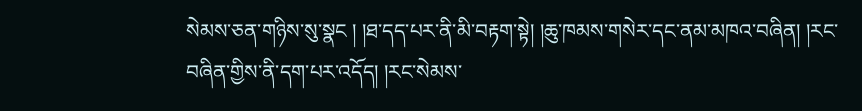སེམས་ཅན་གཉིས་སུ་སྣང ། །ཐ་དད་པར་ནི་མི་བརྟག་སྟེ། །ཆུ་ཁམས་གསེར་དང་ནམ་མཁའ་བཞིན། །རང་བཞིན་གྱིས་ནི་དག་པར་འདོད། །རང་སེམས་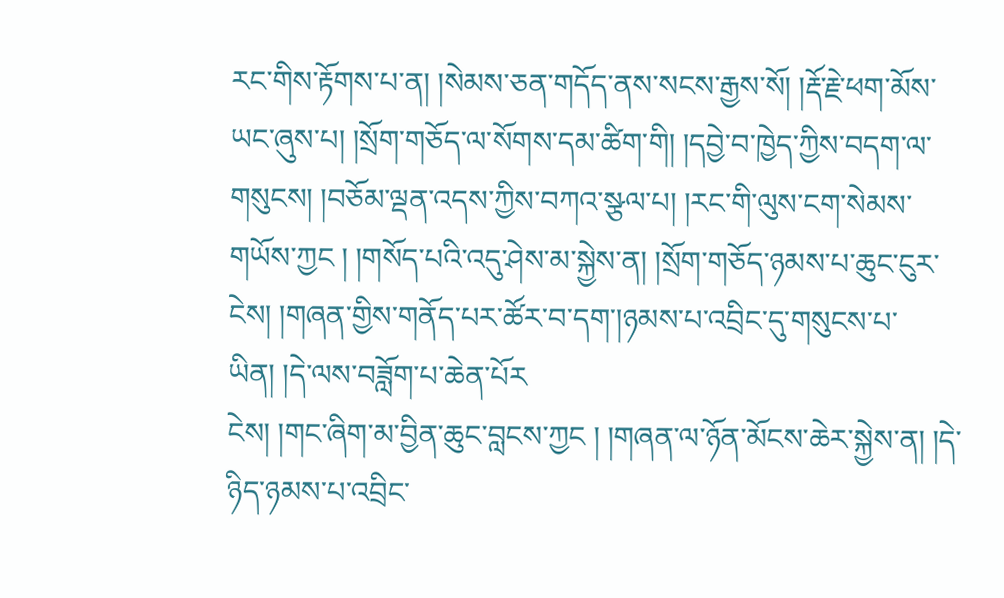རང་གིས་རྟོགས་པ་ན། །སེམས་ཅན་གདོད་ནས་སངས་རྒྱས་སོ། །རྡོ་རྗེ་ཕག་མོས་ཡང་ཞུས་པ། །སྲོག་གཅོད་ལ་སོགས་དམ་ཚིག་གི། །དབྱེ་བ་ཁྱེད་ཀྱིས་བདག་ལ་གསུངས། །བཅོམ་ལྡན་འདས་ཀྱིས་བཀའ་སྩལ་པ། །རང་གི་ལུས་ངག་སེམས་གཡོས་ཀྱང ། །གསོད་པའི་འདུ་ཤེས་མ་སྐྱེས་ན། །སྲོག་གཅོད་ཉམས་པ་ཆུང་ངུར་ངེས། །གཞན་གྱིས་གནོད་པར་ཚོར་བ་དག་།ཉམས་པ་འབྲིང་དུ་གསུངས་པ་ཡིན། །དེ་ལས་བཟློག་པ་ཆེན་པོར
ངེས། །གང་ཞིག་མ་བྱིན་ཆུང་བླངས་ཀྱང ། །གཞན་ལ་ཉོན་མོངས་ཆེར་སྐྱེས་ན། །དེ་ཉིད་ཉམས་པ་འབྲིང་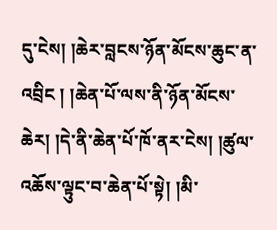དུ་ངེས། །ཆེར་བླངས་ཉོན་མོངས་ཆུང་ན་འབྲིང ། །ཆེན་པོ་ལས་ནི་ཉོན་མོངས་ཆེར། །དེ་ནི་ཆེན་པོ་ཁོ་ནར་ངེས། །ཚུལ་འཆོས་ལྟུང་བ་ཆེན་པོ་སྟེ། །མི་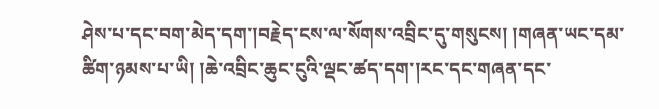ཤེས་པ་དང་བག་མེད་དག་།བརྗེད་ངས་ལ་སོགས་འབྲིང་དུ་གསུངས། །གཞན་ཡང་དམ་ཚིག་ཉམས་པ་ཡི། །ཆེ་འབྲིང་ཆུང་ངུའི་ལྡང་ཚད་དག་།རང་དང་གཞན་དང་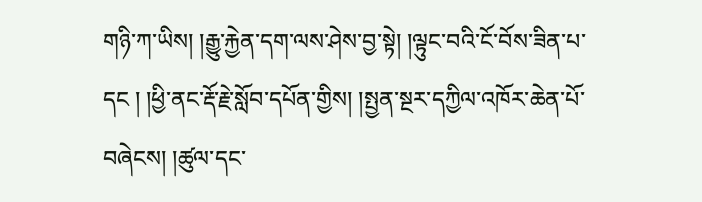གཉི་ཀ་ཡིས། །རྒྱུ་རྐྱེན་དག་ལས་ཤེས་བྱ་སྟེ། །ལྟུང་བའི་ངོ་བོས་ཟིན་པ་དང ། །ཕྱི་ནང་རྡོ་རྗེ་སློབ་དཔོན་གྱིས། །སྤྱན་སྔར་དཀྱིལ་འཁོར་ཆེན་པོ་བཞེངས། །ཚུལ་དང་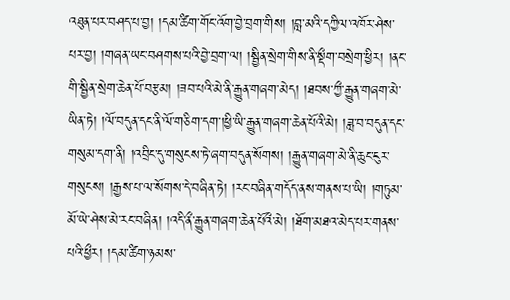འཐུན་པར་བཤད་པ་བྱ། །དམ་ཚིག་གོང་འོག་བྱེ་བྲག་གིས། །བླ་མའི་དཀྱིལ་འཁོར་ཤེས་པར་བྱ། །གཞན་ཡང་བཤགས་པའི་བྱེ་བྲག་ལ། །སྦྱིན་སྲེག་གིས་ནི་སྡྀག་བསྲེག་ཕྱིར། །ནང་གི་སྦྱིན་སྲེག་ཆེན་པོ་བརྩམ། །ཟབ་པའི་མེ་ནི་རྒྱུན་གཞག་མེད། །ཐབས་ཀྱྀ་རྒྱུན་གཞག་མེ་ཡིན་ཏེ། །ལོ་བདུན་དང་ནི་ལོ་གཅིག་དག་།ཕྱི་ཡི་རྒྱུན་གཞག་ཆེན་པོའི་མེ། །ཟླ་བ་བདུན་དང་གསུམ་དག་ནི། །འབྲིང་དུ་གསུངས་ཏེ་ཞག་བདུན་སོགས། །རྒྱུན་གཞག་མེ་ནི་ཆུང་ངུར་གསུངས། །རྒྱས་པ་ལ་སོགས་དེ་བཞིན་ཏེ། །རང་བཞིན་གདོད་ནས་གནས་པ་ཡི། །གཏུམ་མོ་ཡེ་ཤེས་མེ་རང་བཞིན། །འདི་ནྀ་རྒྱུན་གཞག་ཆེན་པོའྀ་མེ། །ཐོག་མཐའ་མེད་པར་གནས་པའི་ཕྱྀར། །དམ་ཚིག་ཉམས་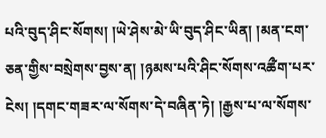པའི་བུད་ཤིང་སོགས། །ཡེ་ཤེས་མེ་ཡི་བུད་ཤིང་ཡིན། །མན་ངག་ཅན་གྱིས་བསྲེགས་བྱས་ན། །ཉམས་པའི་ཤིང་སོགས་འཚྀག་པར་ངེས། །དགང་གཟར་ལ་སོགས་དེ་བཞིན་ཏེ། །རྒྱས་པ་ལ་སོགས་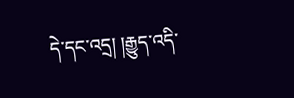དེ་དང་འདྲ། །རྒྱུད་འདི་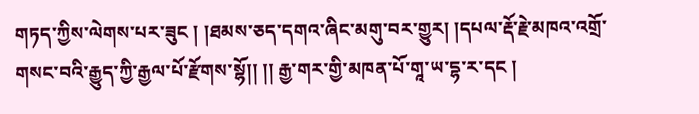གཏད་ཀྱིས་ལེགས་པར་ཟུང ། །ཐམས་ཅད་དགའ་ཞིང་མགུ་བར་གྱུར། །དཔལ་རྡོ་རྗེ་མཁའ་འགྲོ་གསང་བའི་རྒྱུད་ཀྱི་རྒྱལ་པོ་རྫོགས་སྷོ།། །། རྒྱ་གར་གྱི་མཁན་པོ་གཱ་ཡ་དྷ་ར་དང །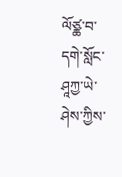ལོཙྪ་བ་དགེ་སློང་ཤཱཀྱ་ཡེ་ཤེས་ཀྱིས་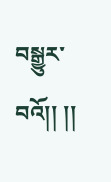བསྒྱུར་བའོ།། །།